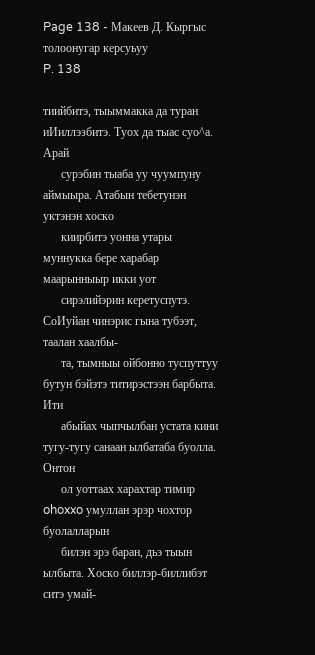Page 138 - Макеев Д. Кыргыс толоонугар керсуьуу
P. 138

тиийбитэ, тыыммакка да туран иИиллэзбитэ. Туох да тыас суо^а. Арай
      сурэбин тыаба уу чуумпуну аймыыра. Атабын тебетунэн уктэнэн хоско
      киирбитэ уонна утары муннукка бере харабар маарынныыр икки уот
      сирэлийэрин керетуспутэ. СоИуйан чинэрис гына тубээт, таалан хаалбы-
      та, тымныы ойбонно туспуттуу бутун бэйэтэ титирэстээн барбыта. Ити
      абыйах чыпчылбан устата кини тугу-тугу санаан ылбатаба буолла. Онтон
      ол уоттаах харахтар тимир ohoxxo умуллан эрэр чохтор буолалларын
      билэн эрэ баран, дьэ тыын ылбыта. Хоско биллэр-биллибэт ситэ умай-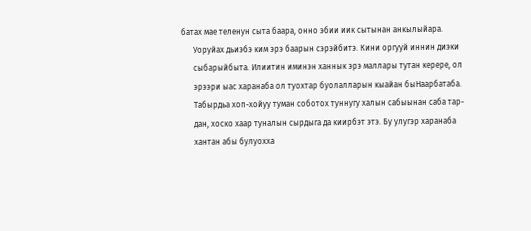батах мае теленун сыта баара, онно эбии иик сытынан анкылыйара.
      Уоруйах дьиэбэ ким эрэ баарын сэрэйбитэ. Кини оргууй иннин диэки
      сыбарыйбыта. Илиитин иминэн ханнык эрэ маллары тутан керере, ол
      эрээри ыас харанаба ол туохтар буолалларын кыайан быНаарбатаба.
      Табырдьа хоп-хойуу туман соботох туннугу халын сабыынан саба тар-
      дан, хоско хаар туналын сырдыга да киирбэт этэ. Бу улугэр харанаба
      хантан абы булуохха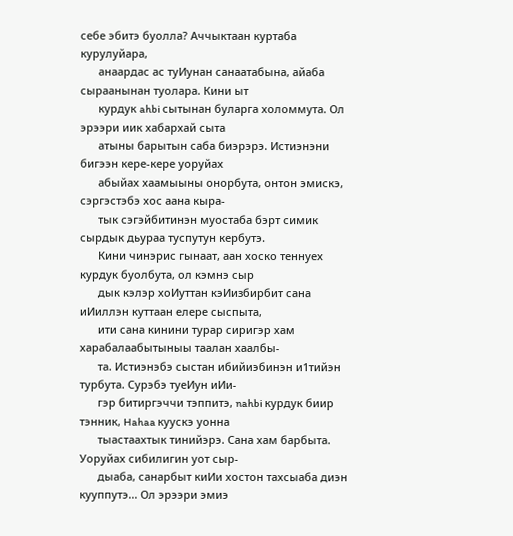себе эбитэ буолла? Аччыктаан куртаба курулуйара,
      анаардас ас туИунан санаатабына, айаба сыраанынан туолара. Кини ыт
      курдук ahbi сытынан буларга холоммута. Ол эрээри иик хабархай сыта
      атыны барытын саба биэрэрэ. Истиэнэни бигээн кере-кере уоруйах
      абыйах хаамыыны онорбута, онтон эмискэ, сэргэстэбэ хос аана кыра-
      тык сэгэйбитинэн муостаба бэрт симик сырдык дьураа туспутун кербутэ.
      Кини чинэрис гынаат, аан хоско теннуех курдук буолбута, ол кэмнэ сыр
      дык кэлэр хоИуттан кэИизбирбит сана иИиллэн куттаан елере сыспыта,
      ити сана кинини турар сиригэр хам харабалаабытыныы таалан хаалбы-
      та. Истиэнэбэ сыстан ибийиэбинэн и1тийэн турбута. Сурэбэ туеИун иИи-
      гэр битиргэччи тэппитэ, nahbi курдук биир тэнник, Hahaa куускэ уонна
      тыастаахтык тинийэрэ. Сана хам барбыта. Уоруйах сибилигин уот сыр-
      дыаба, санарбыт киИи хостон тахсыаба диэн кууппутэ... Ол эрээри эмиэ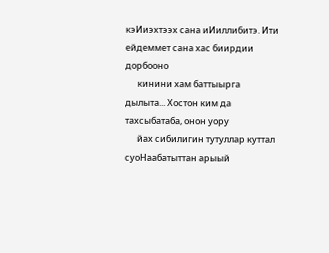кэИиэхтээх сана иИиллибитэ. Ити ейдеммет сана хас биирдии дорбооно
      кинини хам баттыырга дылыта... Хостон ким да тахсыбатаба, онон уору
      йах сибилигин тутуллар куттал суоНаабатыттан арыый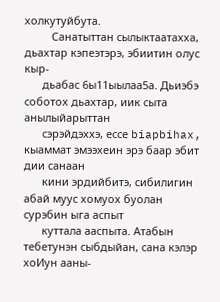холкутуйбута.
         Санатыттан сылыктаатахха, дьахтар кэпеэтэрэ, эбиитин олус кыр-
      дьабас 6ы11ыылаа5а. Дьиэбэ соботох дьахтар, иик сыта анылыйарыттан
      сэрэйдэххэ, ессе biapbihax, кыаммат эмээхеин эрэ баар эбит дии санаан
      кини эрдийбитэ, сибилигин абай муус хомуох буолан сурэбин ыга аспыт
      куттала ааспыта. Атабын тебетунэн сыбдыйан, сана кэлэр хоИун ааны-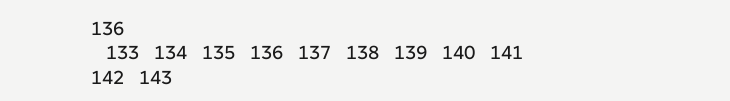136
   133   134   135   136   137   138   139   140   141   142   143